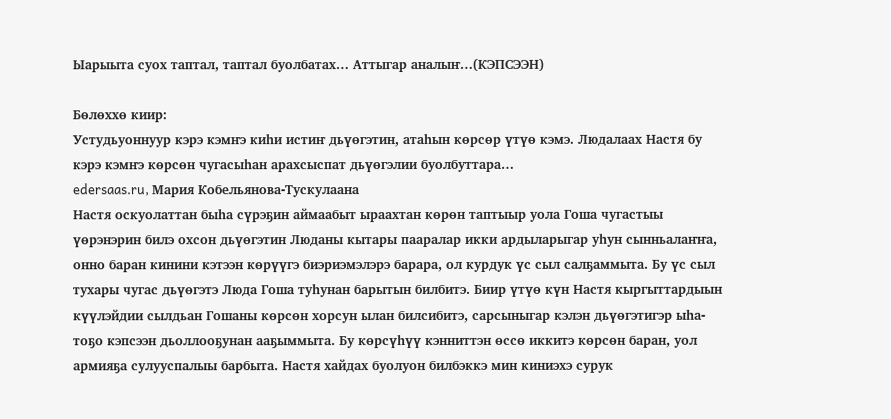Ыарыыта суох таптал, таптал буолбатах… Аттыгар аналыҥ…(КЭПСЭЭН)

Бөлөххө киир:
Устудьуоннуур кэрэ кэмҥэ киhи истиҥ дьүөгэтин, атаһын көрсөр үтүө кэмэ. Людалаах Настя бу кэрэ кэмҥэ көрсөн чугасыһан арахсыспат дьүөгэлии буолбуттара…
edersaas.ru, Мария Кобельянова-Тускулаана
Настя оскуолаттан быhа сүрэҕин аймаабыт ыраахтан көрөн таптыыр уола Гоша чугастыы үөрэнэрин билэ охсон дьүөгэтин Люданы кытары пааралар икки ардыларыгар уhун сынньалаҥҥа, онно баран кинини кэтээн көрүүгэ биэриэмэлэрэ барара, ол курдук үс сыл салҕаммыта. Бу үс сыл тухары чугас дьүөгэтэ Люда Гоша туhунан барытын билбитэ. Биир үтүө күн Настя кыргыттардыын күүлэйдии сылдьан Гошаны көрсөн хорсун ылан билсибитэ, сарсыныгар кэлэн дьүөгэтигэр ыhа-тоҕо кэпсээн дьоллооҕунан ааҕыммыта. Бу көрсүhүү кэнниттэн өссө иккитэ көрсөн баран, уол армияҕа сулууспалыы барбыта. Настя хайдах буолуон билбэккэ мин киниэхэ сурук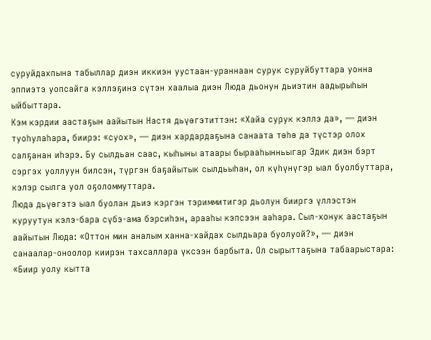суруйдахпына табыллар диэн иккиэн уустаан-ураннаан сурук суруйбуттара уонна эппиэтэ уопсайга кэллэҕинэ сүтэн хаалыа диэн Люда дьонун дьиэтин аадырыhын ыйбыттара.
Кэм кэрдии аастаҕын аайытын Настя дьүөгэтиттэн: «Хайа сурук кэллэ да», — диэн туоhулаhара, биирэ: «суох», — диэн хардардаҕына санаата төhө да түстэр олох салҕанан иhэрэ. Бу сылдьан саас, кыhыны атаары бырааhынньыгар Эдик диэн бэрт сэргэх уоллуун билсэн, түргэн баҕайытык сылдьыhан, ол күhүнүгэр ыал буолбуттара, кэлэр сылга уол оҕоломмуттара.
Люда дьүөгэтэ ыал буолан дьиэ кэргэн тэриммитигэр дьолун бииргэ үллэстэн куруутун кэлэ-бара сүбэ-ама бэрсиhэн, арааhы кэпсээн ааhара. Сыл-хонук аастаҕын аайытын Люда: «Оттон мин аналым ханна-хайдах сылдьара буолуой?», — диэн санаалар-оноолор киирэн тахсаллара үксээн барбыта. Ол сырыттаҕына табаарыстара: «Биир уолу кытта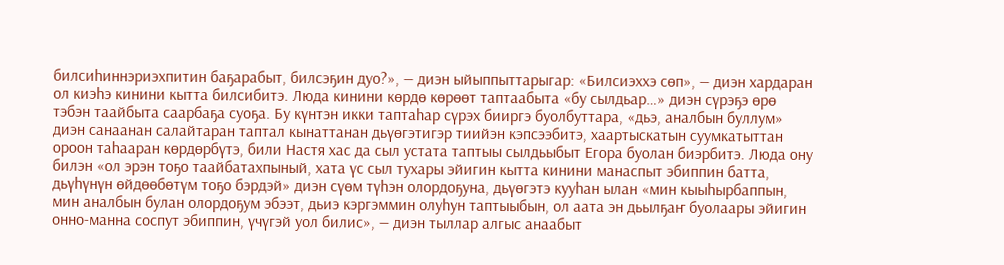билсиhиннэриэхпитин баҕарабыт, билсэҕин дуо?», — диэн ыйыппыттарыгар: «Билсиэххэ сөп», — диэн хардаран ол киэhэ кинини кытта билсибитэ. Люда кинини көрдө көрөөт таптаабыта «бу сылдьар…» диэн сүрэҕэ өрө тэбэн таайбыта саарбаҕа суоҕа. Бу күнтэн икки таптаhар сүрэх бииргэ буолбуттара, «дьэ, аналбын буллум» диэн санаанан салайтаран таптал кынаттанан дьүөгэтигэр тиийэн кэпсээбитэ, хаартыскатын суумкатыттан ороон таһааран көрдөрбүтэ, били Настя хас да сыл устата таптыы сылдьыбыт Егора буолан биэрбитэ. Люда ону билэн «ол эрэн тоҕо таайбатахпыный, хата үс сыл тухары эйигин кытта кинини манаспыт эбиппин батта, дьүhүнүн өйдөөбөтүм тоҕо бэрдэй» диэн сүөм түһэн олордоҕуна, дьүөгэтэ кууhан ылан «мин кыыhырбаппын, мин аналбын булан олордоҕум эбээт, дьиэ кэргэммин олуhун таптыыбын, ол аата эн дьылҕаҥ буолаары эйигин онно-манна соспут эбиппин, үчүгэй уол билис», — диэн тыллар алгыс анаабыт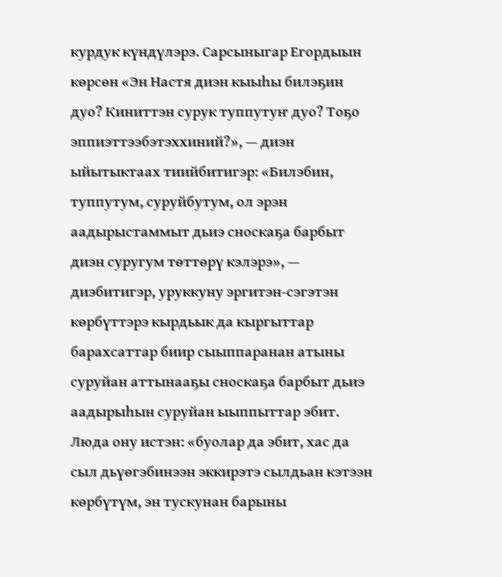курдук күндүлэрэ. Сарсыныгар Егордыын көрсөн «Эн Настя диэн кыыhы билэҕин дуо? Киниттэн сурук туппутуҥ дуо? Тоҕо эппиэттээбэтэххиний?», — диэн ыйытыктаах тиийбитигэр: «Билэбин, туппутум, суруйбутум, ол эрэн аадырыстаммыт дьиэ сноскаҕа барбыт диэн суругум төттөрү кэлэрэ», — диэбитигэр, уруккуну эргитэн-сэгэтэн көрбүттэрэ кырдьык да кыргыттар барахсаттар биир сыыппаранан атыны суруйан аттынааҕы сноскаҕа барбыт дьиэ аадырыhын суруйан ыыппыттар эбит. Люда ону истэн: «буолар да эбит, хас да сыл дьүөгэбинээн эккирэтэ сылдьан кэтээн көрбүтүм, эн тускунан барыны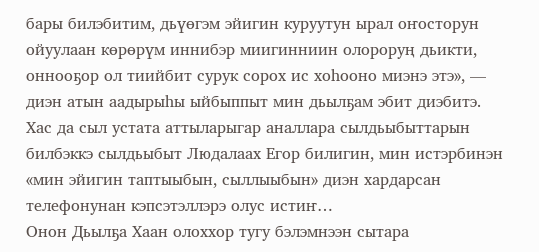бары билэбитим, дьүөгэм эйигин куруутун ырал оҥосторун ойуулаан көрөрүм иннибэр миигинниин олороруң дьикти, оннооҕор ол тиийбит сурук сорох ис хоhооно миэнэ этэ», — диэн атын аадырыhы ыйбыппыт мин дьылҕам эбит диэбитэ.
Хас да сыл устата аттыларыгар аналлара сылдьыбыттарын билбэккэ сылдьыбыт Людалаах Егор билигин, мин истэрбинэн «мин эйигин таптыыбын, сыллыыбын» диэн хардарсан телефонунан кэпсэтэллэрэ олус истиҥ…
Онон Дьылҕа Хаан олоххор тугу бэлэмнээн сытара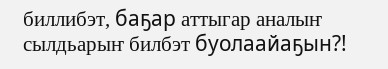биллибэт, баҕар аттыгар аналыҥ сылдьарыҥ билбэт буолаайаҕын?!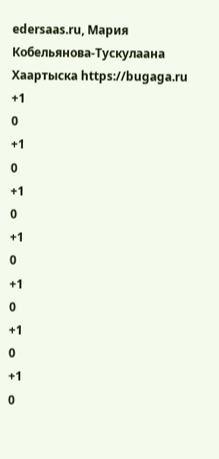edersaas.ru, Мария Кобельянова-Тускулаана
Хаартыска https://bugaga.ru
+1
0
+1
0
+1
0
+1
0
+1
0
+1
0
+1
0